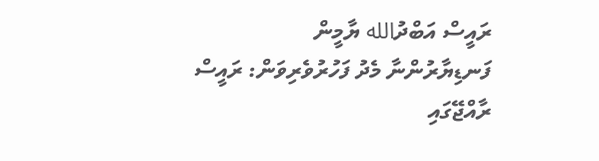ރައީސް އަބްދުالله ޔާމީން
ފަނޑިޔާރުންނާ މެދު ފަހުރުވެރިވަން: ރައީސް
ރާއްޖޭގައި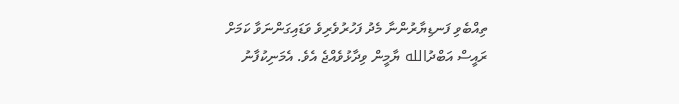ތިއްބެވި ފަނޑިޔާރުންނާ މެދު ފަހުރުވެރިވެ ވަޑައިގަންނަވާ ކަމަށް ރައީސް އަބްދުالله ޔާމީން ވިދާޅުވެއްޖެ އެވެ. އެމަނިކުފާނު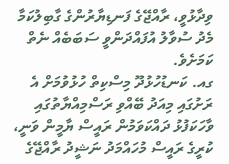ވިދާޅުވީ، ރާއްޖޭގެ ފަނޑިޔާރުންގެ ގާބިލުކަމާ މެދު ސުވާލު އުފައްދަންވީ ސަބަބެއް ނެތް ކަމަށެވެ.
ގއ. ކަނޑުހުޅުދޫ މިސްކިތް ހުޅުވުމަށް އެ ރަށުގައި މިއަދު ބޭއްވި ރަސްމިއްޔާތުގައި ވާހަކަފުޅު ދައްކަވަމުން ރައީސް ޔާމީން ވަނީ، ކުރީގެ ރައީސް މުހައްމަދު ނަޝީދު ރާއްޖޭގެ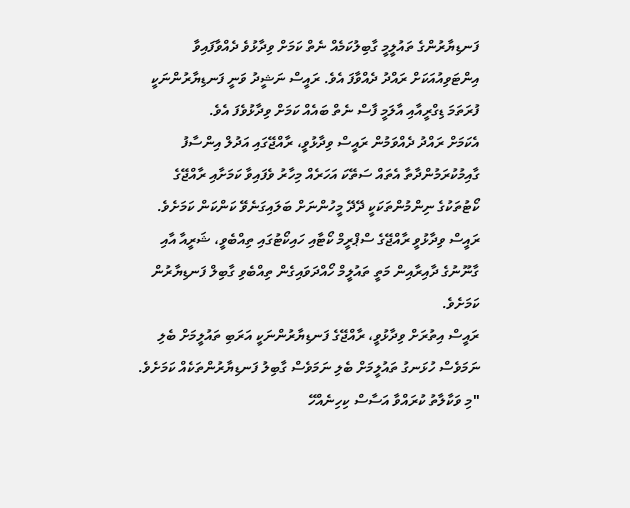ފަނޑިޔާރުންގެ ތައުލީމީ ގާބިލުކަމެއް ނެތް ކަމަށް ވިދާޅުވެ ދެއްވާފައިވާ އިންޓަވިއުއަކަށް ރައްދު ދެއްވާފަ އެވެ. ރައީސް ނަޝީދު ވަނީ ފަނޑިޔާރުންނަކީ ފުރަތަމަ ޑިގްރީއާއި އާލަމީ ފާސް ނެތް ބައެއް ކަމަށް ވިދާޅުވެފަ އެވެ.
އެކަމަށް ރައްދު ދެއްވަމުން ރައީސް ވިދާޅުވީ، ރާއްޖޭގައި އަދުލް އިންސާފު ގާއިމުކުރަމުންދާތާ އެތައް ސަތޭކަ އަހަރެއް މިހާރު ވެފައިވާ ކަމަށާއި ރާއްޖޭގެ ކޯޓުތަކުގެ ނިންމުންތަކަކީ ދޭދޭ މީހުންނަށް ބަލައިގަނެވޭ ކަންކަން ކަމަށެވެ. ރައީސް ވިދާޅުވީ ރާއްޖޭގެ ސްޕްރީމް ކޯޓާއި ހައިކޯޓުގައި ތިއްބެވީ، ޝަރީއާ އާއި ގާނޫނުގެ ދާއިރާއިން މަތީ ތައުލީމް ހޯއްދަވައިގެން ތިއްބެވި ގާބިލް ފަނޑިޔާރުން ކަމަށެވެ.
ރައީސް އިތުރަށް ވިދާޅުވީ، ރާއްޖޭގެ ފަނޑިޔާރުންނަކީ އަރަބި ތައުލީމަށް ބެލި ނަމަވެސް ހުޅަނގު ތައުލީމަށް ބެލި ނަމަވެސް ގާބިލު ފަނޑިޔާރުންތަކެއް ކަމަށެވެ.
"މި ވަކާލާތު ކުރައްވާ އަސާސް ކިހިނެއްހޭ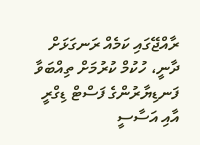ރާއްޖޭގައި ކަމެއް ރަނގަޅަށް ދާނީ، ހުކުމް ކުރުމަށް ތިއްބަވާ ފަނޑިޔާރުންގެ ފަސްޓް ޑިގްރީ އާއި އަސާސީ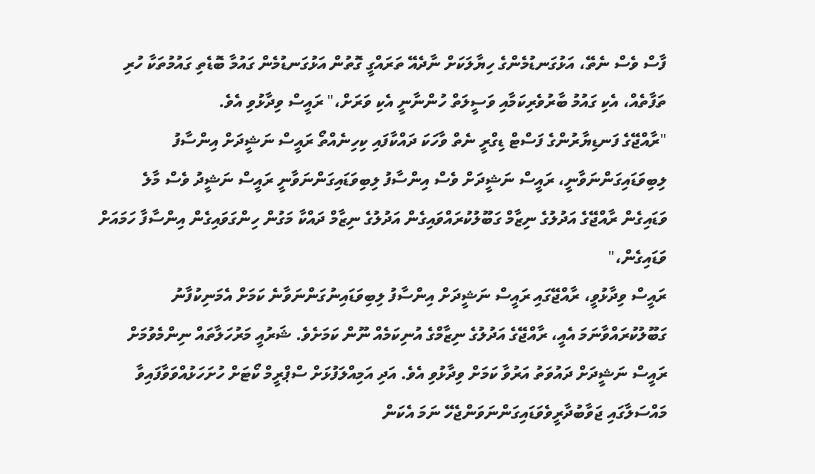ފާސް ވެސް ނެތޭ، އަޅުގަނޑުމެންގެ ހިޔާލަކަށް ނާދެއޭ ތަރައްގީ ގޮތުން އަޅުގަނޑުމެން ގައުމާ ބޮޑެތި ގައުމުތަކާ ހުރި ތަފާތެއް، އެކި ގައުމު ބާރުވެރިކަމާއި ވަސީލަތް ހުންނާނީ އެކި ވަރަށް،" ރައީސް ވިދާޅުވި އެވެ.
"ރާއްޖޭގެ ފަނޑިޔާރުންގެ ފަސްޓް ޑިގްރީ ނެތް ވާހަކަ ދައްކާފައި ކިހިނެއްތޯ ރައީސް ނަޝީދަށް އިންސާފު ލިބިވަޑައިގަންނަވާނީ، ރައީސް ނަޝީދަށް ވެސް އިންސާފު ލިބިވަޑައިގަންނަވާނީ ރައީސް ނަޝީދު ވެސް މާލެ ވަޑައިގެން ރާއްޖޭގެ އަދުލުގެ ނިޒާމް ގަބޫލުކުރައްވައިގެން އަދުލުގެ ނިޒާމް ދައްކާ މަގުން ހިންގަވައިގެން އިންސާފާ ހަމައަށް ވަޑައިގެން،"
ރައީސް ވިދާޅުވީ، ރާއްޖޭގައި ރައީސް ނަޝީދަށް އިންސާފު ލިބިވަޑައިނުގަންނަވާނެ ކަމަށް އެމަނިކުފާނު ގަބޫލުކުރައްވާނަމަ އެއީ، ރާއްޖޭގެ އަދުލުގެ ނިޒާމްގެ އުނިކަމެއް ނޫން ކަމަށެވެ. ޝަރުއީ މަރުހަލާތައް ނިންމެވުމަށް ރައީސް ނަޝީދަށް ދައުވަތު އަރުވާ ކަމަށް ވިދާޅުވި އެވެ. އަދި އަމިއްލަފުޅަށް ސްޕްރީމް ކޯޓަށް ހުށަހަޅުއްވަވާފައިވާ މައްސަލާގައި ޖަވާބުދާރީވެވަޑައިގަންނަވަންޖެހޭ ނަމަ އެކަން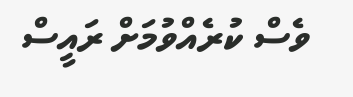ވެސް ކުރެއްވުމަށް ރައީސް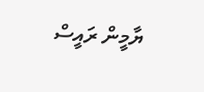ޔާމީން ރައީސް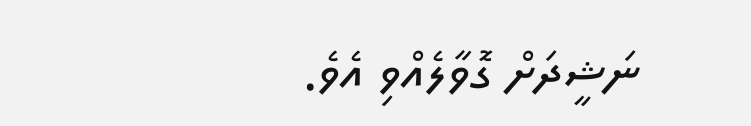ނަޝީދަށް ގޮވާލެއްވި އެވެ.